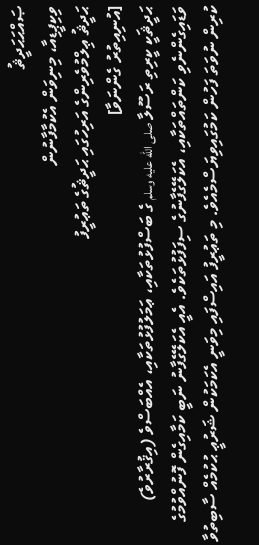ޞައްޙަޙަދީޘު
ވިކިޕީޑިއާ، މިނިވަން އެކުމާފާނުން
ޙަދީޘު ޢިލްމުވެރިންގެ އަރިހުގައި ޙަދީޘުގެ ތަޢުރީފު
[އުނިއިތުރު ގެންނަވާ]
ޙަދީޘަކީ ކީރިތި ރަސޫލާ صلى الله عليه وسلم ގެ ބަސްފުޅުތަކާއި، ޢަމަލުފުޅުތަކާއި، އެއްބަސްވެ (އިޤުރާރުވެ) ވަޑައިގެންނެވި ކަންތައްތަކާއި، އެކަލޭގެފާނުގެ ސިފަފުޅުތަކެވެ. އެއީ އެކަލޭގެފާނު ނަބީ ކަމާއިގެން ފޮނުއްވުމުގެ ކުރިން ނުވަތަ ފަހުން ކަމުގައިވިޔަސްމެއެވެ. މި ތަޢުރީފު އައިސްފައި މިވަނީ އެކަމަކުން ޝަރުޢީ ޙުކުމެއް ސާބިތުވާ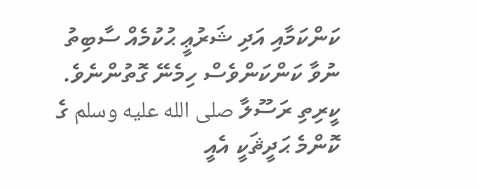ކަންކަމާއި އަދި ޝަރުޢީ ޙުކުމެއް ސާބިތު ނުވާ ކަންކަންވެސް ހިމެނޭ ގޮތުންނެވެ.
ކީރިތި ރަސޫލާ صلى الله عليه وسلم ގެ ކޮންމެ ޙަދީޘަކީ އެއީ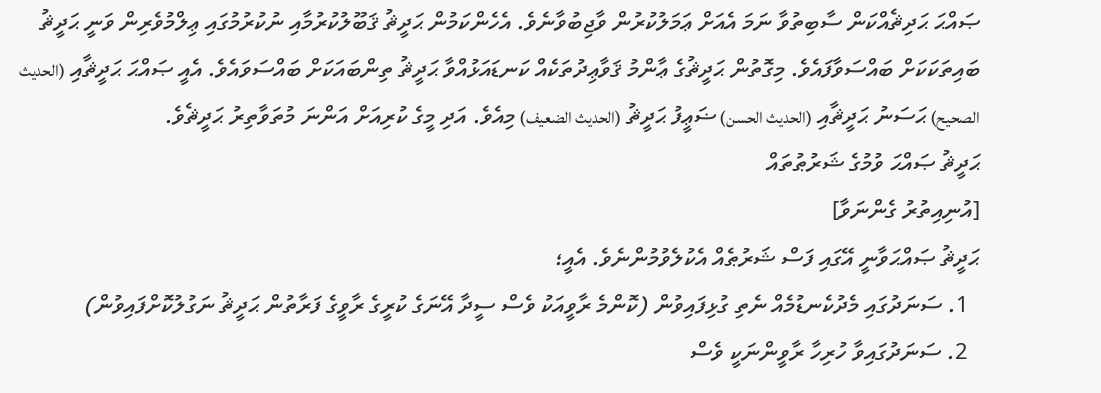ޞައްޙަ ޙަދިޘެއްކަން ސާބިތުވާ ނަމަ އެއަށް ޢަމަލުކުރުން ވާޖިބުވާނެވެ. އެހެންކަމުން ޙަދީޘު ޤަބޫލުކުރުމާއި ނުކުރުމުގައި ޢިލްމުވެރިން ވަނީ ޙަދީޘު ބައިތަކަކަށް ބައްސަވާފައެވެ. މިގޮތުން ޙަދީޘުގެ ޢާންމު ޤަވާޢިދުތަކެއް ކަނޑައަޅުއްވާ ޙަދީޘު ތިންބައަކަށް ބައްސަވައެވެ. އެއީ ޞައްޙަ ޙަދީޘާއި (الحديث الصحيح) ޙަސަނު ޙަދީޘާއި (الحديث الحسن) ޟަޢީފު ޙަދީޘު (الحديث الضعيف) މިއެވެ. އަދި މީގެ ކުރިއަށް އަންނަ މުތަވާތިރު ޙަދީޘެވެ.
ޙަދީޘު ޞައްޙަ ވުމުގެ ޝަރުޠުތައް
[އުނިއިތުރު ގެންނަވާ]
ޙަދީޘު ޞައްޙަވާނީ އޭގައި ފަސް ޝަރުޠެއް އެކުލެވުމުންނެވެ. އެއީ؛
  1. ސަނަދުގައި މެދުކެނޑުމެއް ނެތި ގުޅިފައިވުން (ކޮންމެ ރާވީއަކު ވެސް ސީދާ އޭނަގެ ކުރީގެ ރާވީގެ ފަރާތުން ޙަދީޘު ނަގުލުކޮށްފައިވުން)
  2. ސަނަދުގައިވާ ހުރިހާ ރާވީންނަކީ ވެސް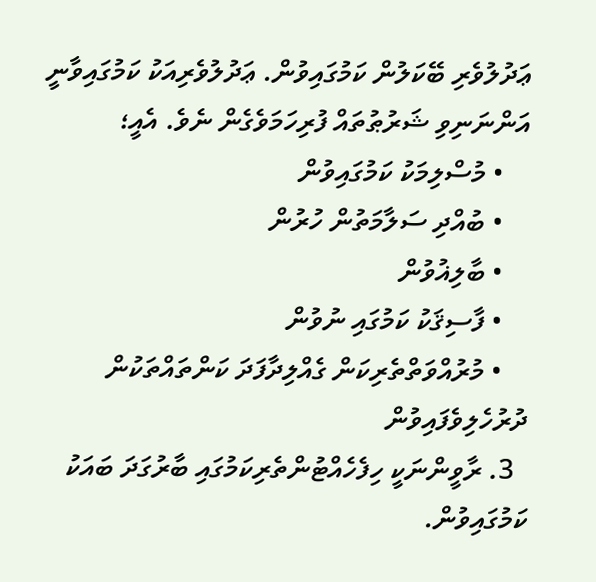ޢަދުލުވެރި ބޭކަލުން ކަމުގައިވުން. ޢަދުލުވެރިއަކު ކަމުގައިވާނީ އަންނަނިވި ޝަރުޠުތައް ފުރިހަމަވެގެން ނެވެ. އެއީ؛
    • މުސްލިމަކު ކަމުގައިވުން
    • ބުއްދި ސަލާމަތުން ހުރުން
    • ބާލިޣުވުން
    • ފާސިޤަކު ކަމުގައި ނުވުން
    • މުރުއްވަތްތެރިކަން ގެއްލިދާފަދަ ކަންތައްތަކުން ދުރުހެލިވެފައިވުން
  3. ރާވީންނަކީ ހިފެހެއްޓުންތެރިކަމުގައި ބާރުގަދަ ބައަކު ކަމުގައިވުން.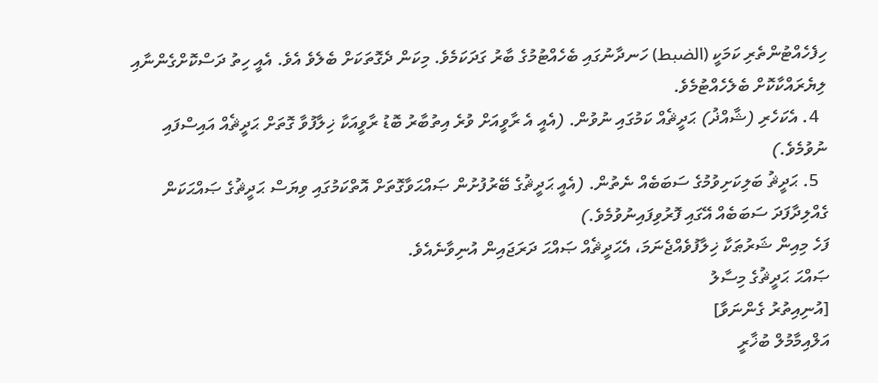ހިފެހެއްޓުންތެރި ކަމަކީ (الضبط) ހަނދާނުގައި ބެހެއްޓުމުގެ ބާރު ގަދަކަމެވެ. މިކަން ދެގޮތަކަށް ބެލެވެ އެވެ. އެއީ ހިތު ދަސްކޮށްގެންނާއި ލިޔެރައްކާކޮށް ބެލެހެއްޓުމެވެ.
  4. އެކަހެރި (ޝާއްޛު) ޙަދީޘެއް ކަމުގައި ނުވުން. (އެއީ އެ ރާވީއަށް ވުރެ އިތުބާރު ބޮޑު ރާވީއަކާ ޚިލާފުވާ ގޮތަށް ޙަދީޘެއް އައިސްފައި ނުވުމެވެ.)
  5. ޙަދީޘު ބަލިކަށިވުމުގެ ސަބަބެއް ނެތުން. (އެއީ ޙަދީޘުގެ ބޭރުފުށުން ޞައްޙަވާގޮތަށް އޮތްކަމުގައި ވިޔަސް ޙަދީޘުގެ ޞައްޙަކަން ގެއްލިދާފަދަ ސަބަބެއް އޭގައި ފޮރުވިފައިނުވުމެވެ.)
ފަހެ މިއިން ޝަރުޠަކާ ޚިލާފުވެއްޖެނަމަ، އެޙަދީޘެއް ޞައްޙަ ދަރަޖައިން އުނިވާނެއެވެ.
ޞައްޙަ ޙަދީޘުގެ މިސާލު
[އުނިއިތުރު ގެންނަވާ]
އަލްއިމާމުލް ބުޚާރީ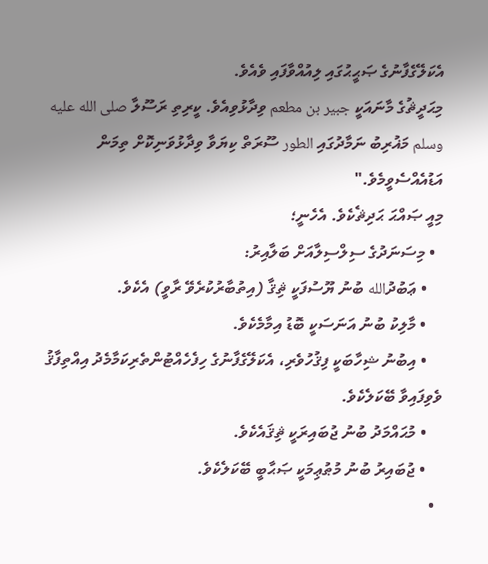އެކަލޭގެފާނުގެ ޞަޙީޙުގައި ލިއުއްވާފައި ވެއެވެ.
މިޙަދީޘުގެ މާނައަކީ جبير بن مطعم ވިދާޅުވިއެވެ. ކީރިތި ރަސޫލާ صلى الله عليه وسلم މަޣުރިބު ނަމާދުގައި الطور ސޫރަތް ކިޔަވާ ވިދާޅުވަނިކޮށް ތިމަން އަޑުއެއްސެވީމެވެ."
މިއީ ޞައްޙަ ޙަދިޘެކެވެ. އެހެނީ؛
  • މިސަނަދުގެ ސިލްސިލާއަށް ބަލާއިރު:
    • ޢަބުދުالله ބުނު ޔޫސުފަކީ ޘިޤާ (އިތުބާރުކުރެވޭ ރާވީ) އެކެވެ.
    • މާލިކު ބުނު އަނަސަކީ ބޮޑު އިމާމެކެވެ.
    • އިބުނު ޝިހާބަކީ ފިޤުހުވެރި، އެކަލޭގެފާނުގެ ހިފެހެއްޓުންތެރިކަމާމެދު އިއްތިފާޤު ވެވިފައިވާ ބޭކަލެކެވެ.
    • މުޙައްމަދު ބުނު ޖުބައިރަކީ ޘިޤައެކެވެ.
    • ޖުބައިރު ބުނު މުޠުޢިމަކީ ޞަޙާބީ ބޭކަލެކެވެ.
  •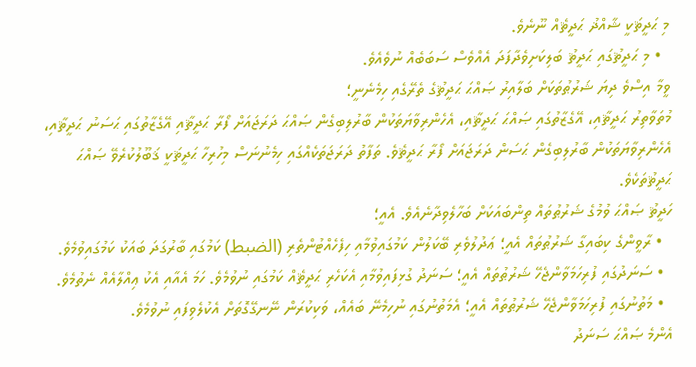މި ޙަދީޘަކީ ޝާއްޛު ޙަދީޘެއް ނޫނެވެ.
  • މި ޙަދީޘުގައި ޙަދީޘު ބަލިކަށިވެދާފަދަ އެއްވެސް ސަބަބެއް ނުވެއެވެ.
ވީމާ އިސްވެ ދިޔަ ޝަރުޠުތަކަށް ބަލާއިރު ޞައްޙަ ޙަދީޘުގެ ތެރޭގެއި ހިމެނެނީ؛
މުތަވާތިރު ޙަދީޘާއި، އޭގެޒާތުގައި ޞައްޙަ ޙަދީޘާއި، އެހެންރިވާޔަތަކުން ބާރުލިބިގެން ޞައްޙަ ދަރަޖައަށް ފޯރާ ޙަދީޘާއި އޭގެޒާތުގައި ޙަސަނު ޙަދީޘާއި، އެހެންރިވާޔަތަކުން ބާރުލިބިގެން ޙަސަން ދަރަޖައަށް ފޯރާ ޙަދީޘެވެ. ތަފާތު ދަރަޖަތަކެއްގައި ހިމެނުނަސް މިހުރިހާ ޙަދީޘަކީ ޤަބޫލުކުރެވޭ ޞައްޙަ ޙަދީޘުތަކެވެ.
ހަދީޘު ޞައްޙަ ވުމުގެ ޝަރުޠުތައް ތިންބައަކަށް ބަހާލެވިދާނެއެވެ. އެއީ؛
  • ރާވީންގެ ކިބައިގާ ޝަރުޠުތައް އެއީ؛ ޢަދުލުވެރި ބޭކަލުން ކަމުގައިވުމާއި ހިފެހެއްޓުންތެރި (الضبط) ކަމުގައި ބާރުގަދަ ބައަކު ކަމުގައިވުމެވެ.
  • ސަނަދުގައި ފުރިހަމަވާންޖެހޭ ޝަރުޠުތައް އެއީ؛ ސަނަދު ގުޅިފައިވުމާއި އެކަހެރި ޙަދީޘެއް ކަމުގައި ނުވުމެވެ. ހަމަ އެއާއި އެކު ޢިއްލާއެއް ނެތުމެވެ.
  • މަތުނުގައި ފުރިހަމަވާންޖެހޭ ޝަރުޠުތައް އެއީ؛ އެމަތުނުގައި ނުހިމެނޭ ބައެއް، ވަކިކުރަން ނޭނގޭގޮތަށް އެކުލެވިފައި ނުވުމެވެ.
އެންމެ ޞައްޙަ ސަނަދު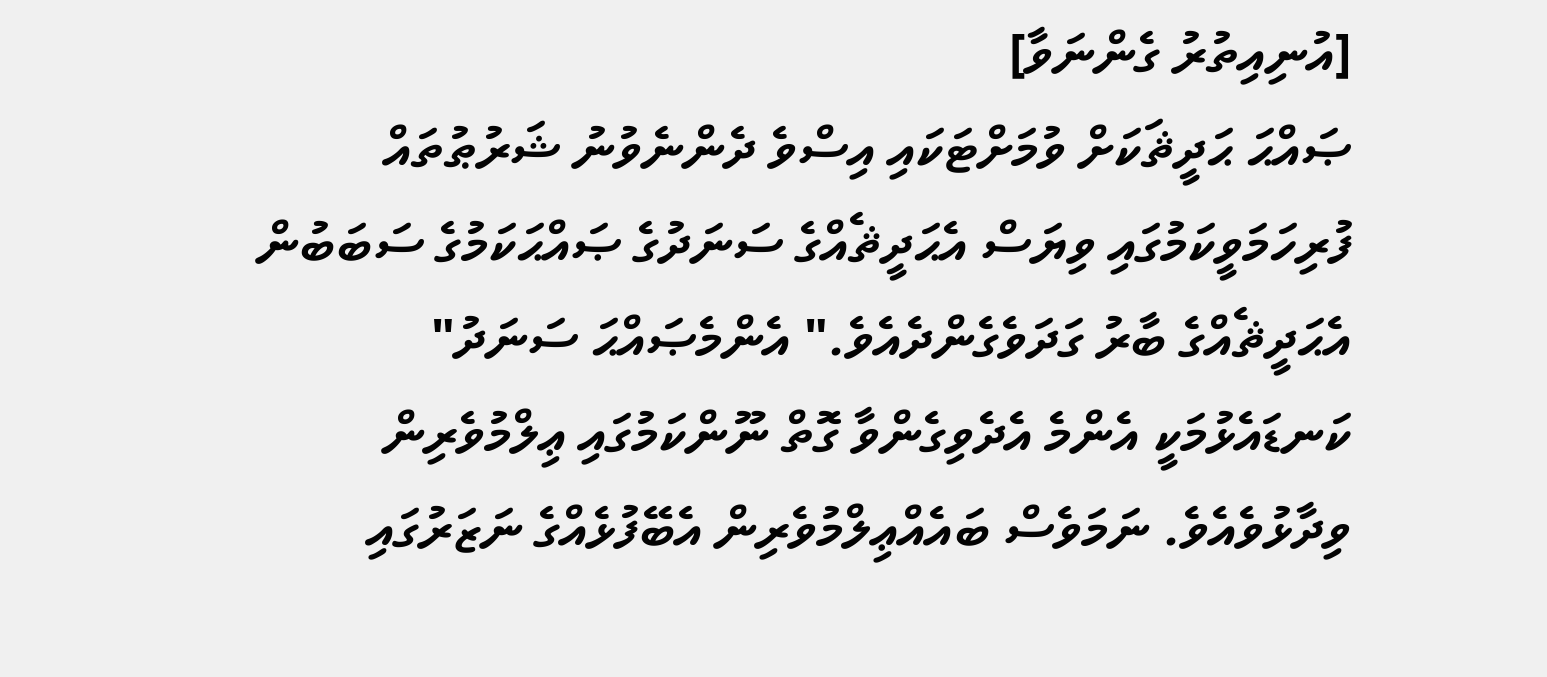[އުނިއިތުރު ގެންނަވާ]
ޞައްޙަ ޙަދީޘަކަށް ވުމަށްޓަކައި އިސްވެ ދެންނެވުނު ޝަރުޠުތައް ފުރިހަމަވީކަމުގައި ވިޔަސް އެޙަދީޘެއްގެ ސަނަދުގެ ޞައްޙަކަމުގެ ސަބަބުން އެޙަދީޘެއްގެ ބާރު ގަދަވެގެންދެއެވެ." އެންމެޞައްޙަ ސަނަދު" ކަނޑައެޅުމަކީ އެންމެ އެދެވިގެންވާ ގޮތް ނޫންކަމުގައި ޢިލްމުވެރިން ވިދާޅުވެއެވެ. ނަމަވެސް ބައެއްޢިލްމުވެރިން އެބޭފުޅެއްގެ ނަޒަރުގައި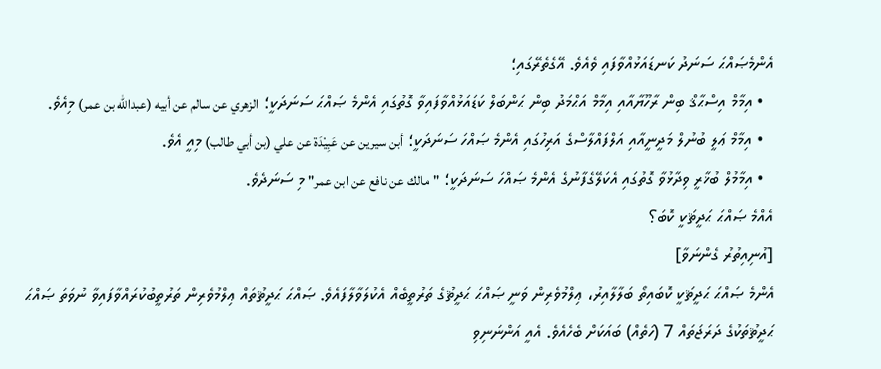އެންމެޞައްޙަ ސަނަދު ކަނޑައަޅުއްވާފައި ވެއެވެ. އޭގެތެރޭގައި؛
  • އިމާމް އިސްޙާޤް ބިން ރާހޫޔާއާއި އިމާމް އަޙްމަދު ބިން ޙަންބަލް ކަޑައަޅުއްވާފައިވާ ގޮތުގައި އެންމެ ޞައްޙަ ސަނަދަކީ؛ الزهري عن سالم عن أبيه (عبدالله بن عمر) މިއެވެ.
  • އިމާމް ޢަލީ ބުނުލް މަދީނީއާއި އަލްފައްލާސްގެ އަރިހުގައި އެންމެ ޞައްހަ ސަނަދަކީ؛ أبن سيرين عن عَبِيْدَة عن علي (بن أبي طالب) މިއީ އެވެ.
  • އިމާމުލް ބުޚާރީ ވިދާޅުވާ ގޮތުގައި އެކަލޭގެފާނުގެ އެންމެ ޞައްހަ ސަނަދަކީ؛ "مالك عن نافع عن ابن عمر" މި ސަނަދެވެ.
އެއްމެ ޞައްޙަ ޙަދީޘަކީ ކޮބަ؟
[އުނިއިތުރު ގެންނަވާ]
އެންމެ ޞައްޙަ ޙަދީޘަކީ ކޮބައިތޯ ބަލާލާއިރު، ޢިލްމުވެރިން ވަނީ ޞައްޙަ ޙަދީޘުގެ ތަރުތީބެއް އެކުލަވާލާފައެވެ. ޞައްޙަ ޙަދީޘުތައް ޢިލްމުވެރިން ތަރުތީބުކުރައްވާފައިވާ ނުވަތަ ޞައްޙަ ޙަދީޘުތަކުގެ ދަރަޖަތައް 7 (ހަތެއް) ބައަކަށް ބެހެއެވެ. އެއީ އަންނަނިވި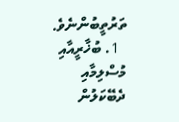ތަރުތީބުންނެވެ.
  1. ބުޚާރީއާއި މުސްލިމާއި ދެބޭކަލުން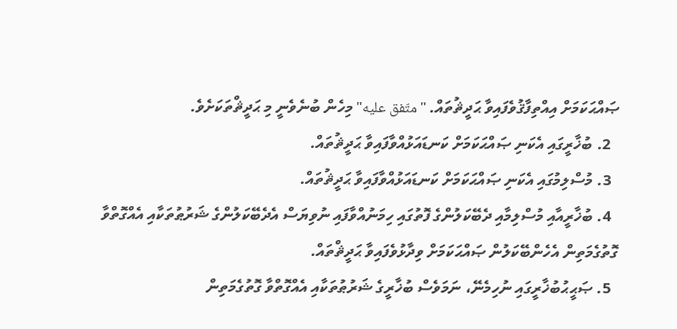ޞައްޙަކަމަށް އިއްތިފާޤުވެފައިވާ ޙަދީޘުތައް. "متّفق عليه" މިހެން ބުނެވެނީ މި ޙަދީޘްތަކަށެވެ.
  2. ބުޚާރީގައި އެކަނި ޞައްޙަކަމަށް ކަނޑައަޅުއްވާފައިވާ ޙަދީޘުތައް.
  3. މުސްލިމުގައި އެކަނި ޞައްޙަކަމަށް ކަނޑައަޅުއްވާފައިވާ ޙަދީޘުތައް.
  4. ބުޚާރީއާއި މުސްލިމާއި ދެބޭކަލުންގެ ފޮތުގައި ހިމަނުއްވާފައި ނުވިޔަސް އެދެބޭކަލުންގެ ޝަރުޠުތަކާއި އެއްގޮތްވާ ގޮތުގެމަތިން އެހެންބޭކަލުން ޞައްޙަކަމަށް ވިދާޅުވެފައިވާ ޙަދީޘްތައް.
  5. ޞަޙީޙުބުޚާރީގައި ނުހިމެނޭ، ނަމަވެސް ބުޚާރީގެ ޝަރުޠުތަކާއި އެއްގޮތްވާ ގޮތުގެމަތިން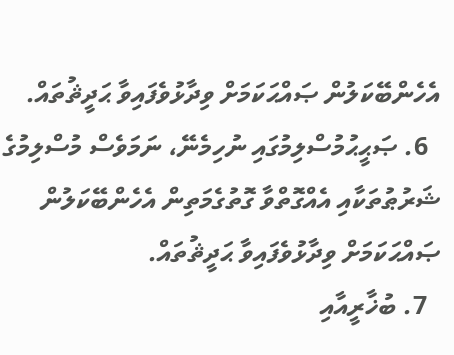އެހެންބޭކަލުން ޞައްޙަކަމަށް ވިދާޅުވެފައިވާ ޙަދީޘުތައް.
  6. ޞަޙީޙުމުސްލިމުގައި ނުހިމެނޭ، ނަމަވެސް މުސްލިމުގެ ޝަރުޠުތަކާއި އެއްގޮތްވާ ގޮތުގެމަތިން އެހެންބޭކަލުން ޞައްޙަކަމަށް ވިދާޅުވެފައިވާ ޙަދީޘުތައް.
  7. ބުޚާރީއާއި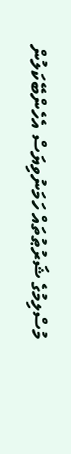މުސްލިމުގެ ޝަރުޠުތައް ހަމަނުވިޔަސް އެހެންބޭކަލުން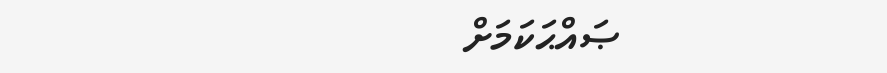ޞައްޙަކަމަށް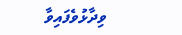ވިދާޅުވެފައިވާ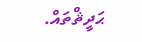ޙަދީޘްތައް.